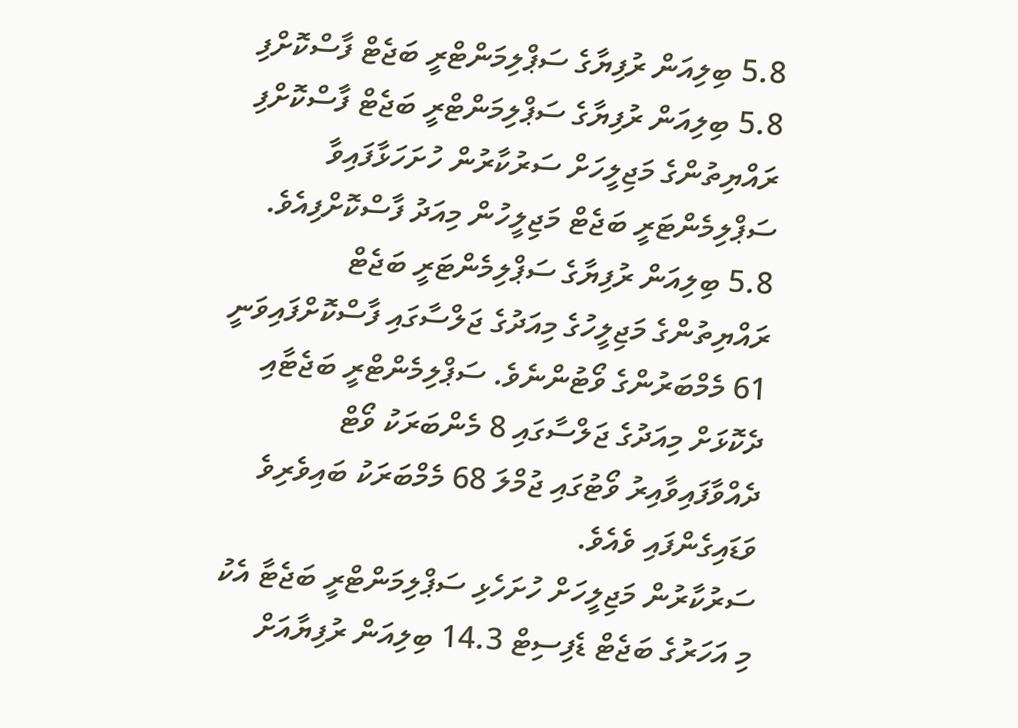5.8 ބިލިއަން ރުފިޔާގެ ސަޕްލިމަންޓްރީ ބަޖެޓް ފާސްކޮށްފި
5.8 ބިލިއަން ރުފިޔާގެ ސަޕްލިމަންޓްރީ ބަޖެޓް ފާސްކޮށްފި
ރައްޔިތުންގެ މަޖިލީހަށް ސަރުކާރުން ހުށަހަޅާފައިވާ ސަޕްލިމެންޓަރީ ބަޖެޓް މަޖިލީހުން މިއަދު ފާސްކޮށްފިއެވެ.
5.8 ބިލިއަން ރުފިޔާގެ ސަޕްލިމެންޓަރީ ބަޖެޓް ރައްޔިތުންގެ މަޖިލީހުގެ މިއަދުގެ ޖަލްސާގައި ފާސްކޮށްފައިވަނީ 61 މެމްބަރުންގެ ވޯޓުންނެވެ. ސަޕްލިމެންޓްރީ ބަޖެޓާއި ދެކޮޅަށް މިއަދުގެ ޖަލްސާގައި 8 މެންބަރަކު ވޯޓް ދެއްވާފައިވާއިރު ވޯޓުގައި ޖުމްލަ 68 މެމްބަރަކު ބައިވެރިވެ ވަޑައިގެންފައި ވެއެވެ.
ސަރުކާރުން މަޖިލީހަށް ހުށަހެޅި ސަޕްލިމަންޓްރީ ބަޖެޓާ އެކު މި އަހަރުގެ ބަޖެޓް ޑެފިސިޓް 14.3 ބިލިއަން ރުފިޔާއަށް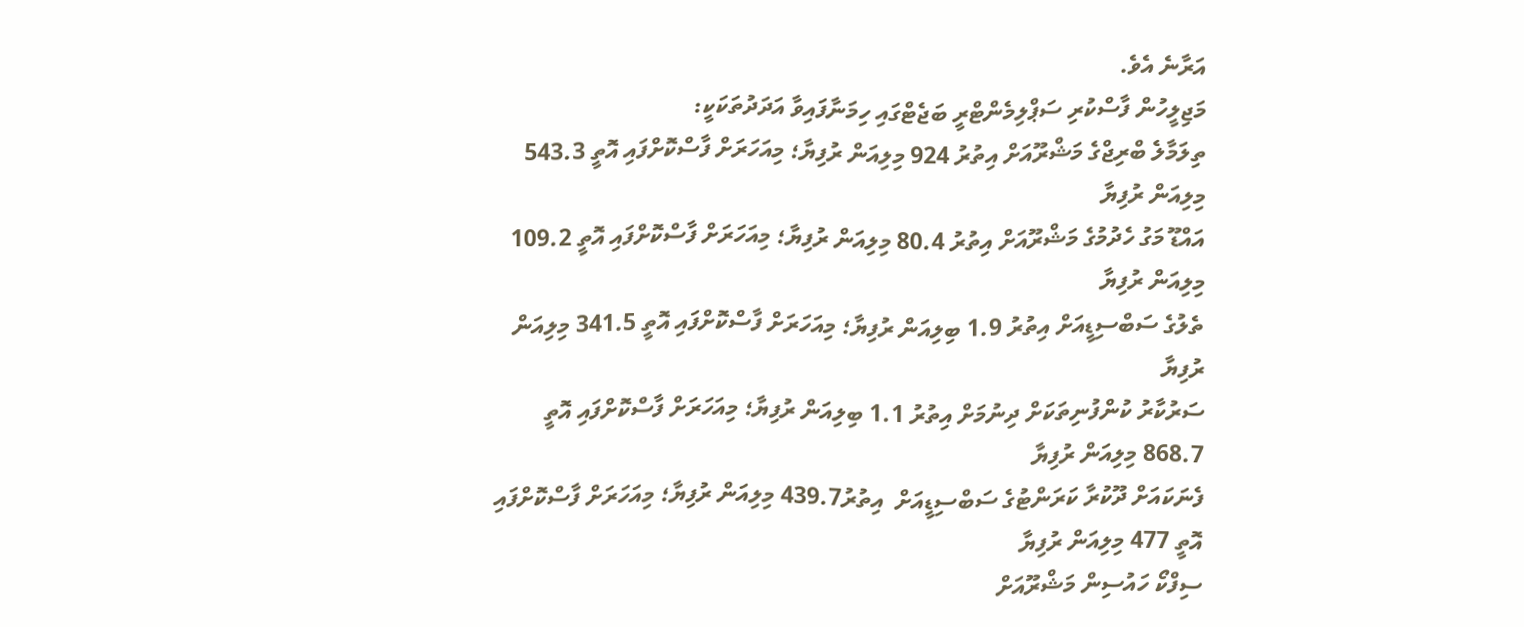އަރާނެ އެވެ.
މަޖިލީހުން ފާސްކުރި ސަޕްލިމެންޓްރީ ބަޖެޓްގައި ހިމަނާފައިވާ އަދަދުތަކަކީ:
ތިލަމާލެ ބްރިޖްގެ މަޝްރޫއަށް އިތުރު 924 މިލިއަން ރުފިޔާ؛ މިއަހަރަށް ފާސްކޮށްފައި އޮތީ 543.3 މިލިއަން ރުފިޔާ
އައްޑޫ މަގު ހެދުމުގެ މަޝްރޫއަށް އިތުރު 80.4 މިލިއަން ރުފިޔާ؛ މިއަހަރަށް ފާސްކޮށްފައި އޮތީ 109.2 މިލިއަން ރުފިޔާ
ތެލުގެ ސަބްސިޑީއަށް އިތުރު 1.9 ބިލިއަން ރުފިޔާ؛ މިއަހަރަށް ފާސްކޮށްފައި އޮތީ 341.5 މިލިއަން ރުފިޔާ
ސަރުކާރު ކުންފުނިތަކަށް ދިނުމަށް އިތުރު 1.1 ބިލިއަން ރުފިޔާ؛ މިއަހަރަށް ފާސްކޮށްފައި އޮތީ 868.7 މިލިއަން ރުފިޔާ
ފެނަކައަށް ދޫކުރާ ކަރަންޓުގެ ސަބްސިޑީއަށް  އިތުރު439.7 މިލިއަން ރުފިޔާ؛ މިއަހަރަށް ފާސްކޮށްފައި އޮތީ 477 މިލިއަން ރުފިޔާ
ސިފްކޯ ހައުސިން މަޝްރޫއަށް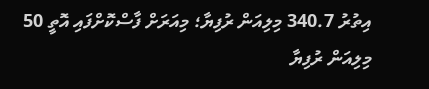އިތުރު 340.7 މިލިއަން ރުފިޔާ؛ މިއަރަށް ފާސްކޮށްފައި އޮތީ 50 މިލިއަން ރުފިޔާ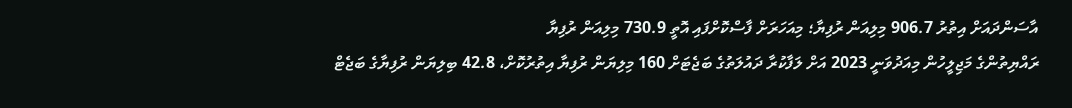އާސަންދައަށް އިތުރު 906.7 މިލިއަން ރުފިޔާ؛ މިއަހަރަށް ފާސްކޮށްފައި އޮތީ 730.9 މިލިއަން ރުފިޔާ
ރައްޔިތުންގެ މަޖިލީހުން މިއަދުވަނީ 2023 އަށް ލަފާކުރާ ދައުލަތުގެ ބަޖެޓަށް 160 މިލިޔަން ރުފިޔާ އިތުރުކޮށް، 42.8 ބިލިޔަން ރުފިޔާގެ ބަޖެޓް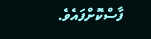ފާސްކޮށްފައެވެ.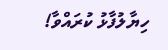ހިޔާލުފާޅު ކުރައްވާ!